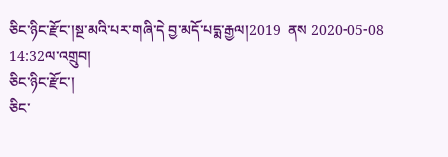ཅིང་ཉིང་རྫོང་།སྔ་མའི་པར་གཞི་དེ བྱ་མདོ་པདྨ་རྒྱལ།2019  ནས 2020-05-08 14:32ལ་འགྲུབ།
ཅིང་ཉིང་རྫོང་།
ཅིང་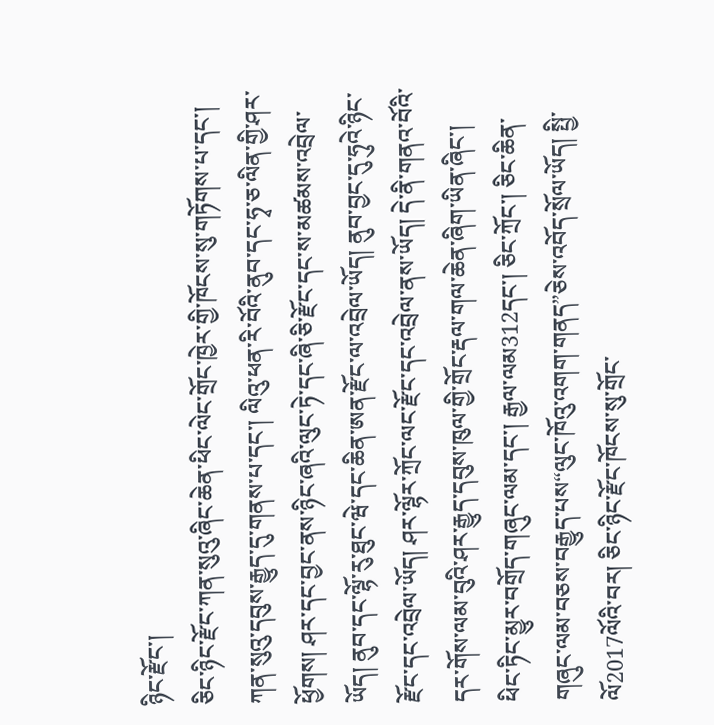ཉིང་རྫོང་།
ཅིང་ཉིང་རྫོང་ཀན་སུའུ་ཞིང་ཆེན་ཕིང་ལེང་གྲོང་ཁྱེར་གྱི་ཁོངས་སུ་གཏོགས་པ་དང་། ཀན་སུའུ་དབུས་རྒྱུད་དུ་གནས་པ་དང་། ལིའུ་ཕན་རི་བོའི་ནུབ་དང་ཧྭ་ཅ་ལིན་གྱི་ཤར་ཕྱོགས། ཤར་དང་བྱང་ནས་ཉིང་ཞའི་ལུང་ཏེ་དང་ཞི་ཅི་རྫོང་དང་ས་མཚམས་འབྲེལ་ཡོད། ནུབ་དང་ལྷོ་རུ་ཐུང་ཝེ་དང་ཆིན་ཨན་རྫོང་ལ་འབྲེལ་ཡོད། ནུབ་བྱང་དུ་ཧུའེ་ཉིང་རྫོང་དང་འབྲེལ་ཡོད། ཤར་ལྷོར་ཀྲོང་ལང་རྫོང་དང་འབྲེལ་ནས་ཡོད། དེ་ནི་གནའ་བོའི་དར་གོས་ལམ་བུའི་ཤར་རྒྱུད་དབུས་ཁུལ་གྱི་གྲོང་རྡལ་གལ་ཆེན་ཞིག་ཡིན་ཞིང་། ཕིང་ཏིང་མྱུར་བགྲོད་གཞུང་ལམ་དང་། རྒྱལ་ལམ312དང་། ཅིང་ཀྲོང་། ཅིང་ཆིན་གཞུང་ལམ་བཅས་བརྒྱུད་པས“ལུང་ཁོའུ་འགག་གནད”ཅེས་འབོད་སྲོལ་ཡོད། སྤྱི་ལོ2017ལོའི་བར། ཅིང་ཉིང་རྫོང་ཁོངས་སུ་གྲོང་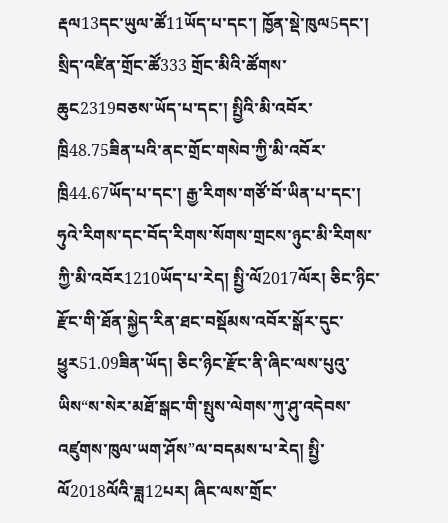རྡལ13དང་ཡུལ་ཚོ11ཡོད་པ་དང་། ཁྱོན་སྡེ་ཁུལ5དང་། སྲིད་འཛིན་གྲོང་ཚོ333 གྲོང་མིའི་ཚོགས་ཆུང2319བཅས་ཡོད་པ་དང་། སྤྱིའི་མི་འབོར་ཁྲི48.75ཟིན་པའི་ནང་གྲོང་གསེབ་ཀྱི་མི་འབོར་ཁྲི44.67ཡོད་པ་དང་། རྒྱ་རིགས་གཙོ་བོ་ཡིན་པ་དང་། ཧུའེ་རིགས་དང་བོད་རིགས་སོགས་གྲངས་ཉུང་མི་རིགས་ཀྱི་མི་འབོར1210ཡོད་པ་རེད། སྤྱི་ལོ2017ལོར། ཅིང་ཉིང་རྫོང་གི་ཐོན་སྐྱེད་རིན་ཐང་བསྡོམས་འབོར་སྒོར་དུང་ཕྱུར51.09ཟིན་ཡོད། ཅིང་ཉིང་རྫོང་ནི་ཞིང་ལས་པུའུ་ཡིས“ས་སེར་མཐོ་སྒང་གི་སྤུས་ལེགས་ཀུ་ཤུ་འདེབས་འཛུགས་ཁུལ་ཡག་ཤོས”ལ་བདམས་པ་རེད། སྤྱི་ལོ2018ལོའི་ཟླ12པར། ཞིང་ལས་གྲོང་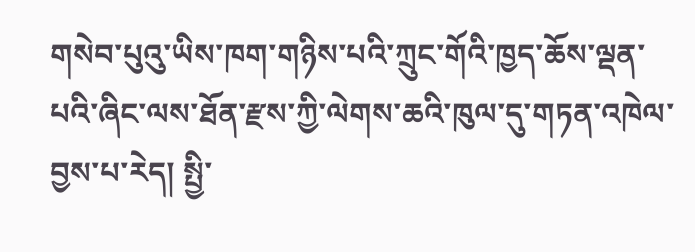གསེབ་པུའུ་ཡིས་ཁག་གཉིས་པའི་ཀྲུང་གོའི་ཁྱད་ཆོས་ལྡན་པའི་ཞིང་ལས་ཐོན་རྫས་ཀྱི་ལེགས་ཆའི་ཁུལ་དུ་གཏན་འཁེལ་བྱས་པ་རེད། སྤྱི་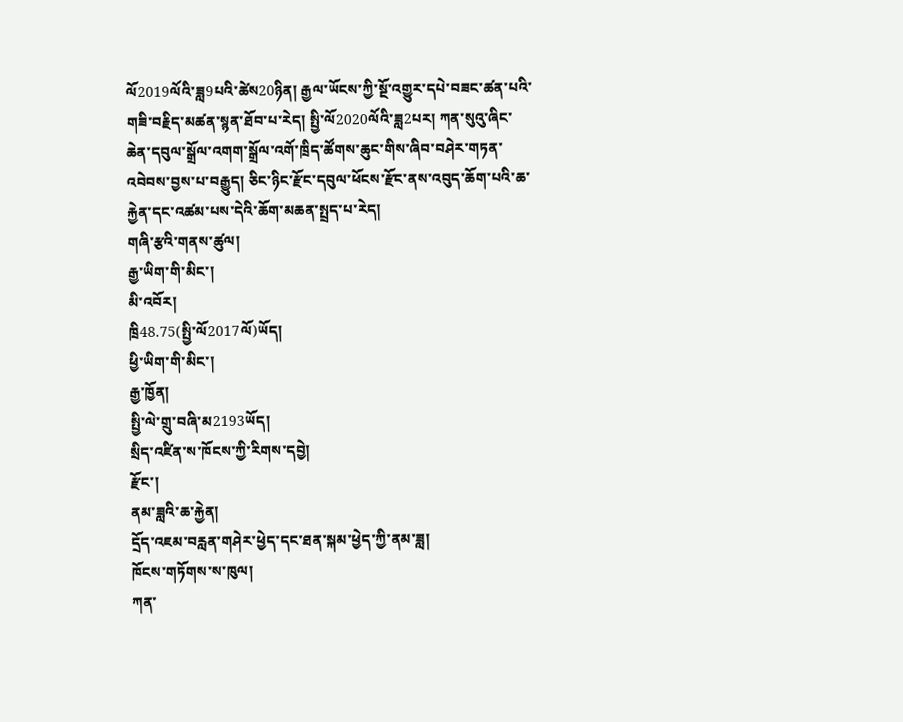ལོ2019ལོའི་ཟླ9པའི་ཚེས20ཉིན། རྒྱལ་ཡོངས་ཀྱི་སྔོ་འགྱུར་དཔེ་བཟང་ཚན་པའི་གཟི་བརྗིད་མཚན་སྙན་ཐོབ་པ་རེད། སྤྱི་ལོ2020ལོའི་ཟླ2པར། ཀན་སུའུ་ཞིང་ཆེན་དབུལ་སྒྲོལ་འགག་སྒྲོལ་འགོ་ཁྲིད་ཚོགས་ཆུང་གིས་ཞིབ་བཤེར་གཏན་འབེབས་བྱས་པ་བརྒྱུད། ཅིང་ཉིང་རྫོང་དབུལ་ཕོངས་རྫོང་ནས་འབུད་ཆོག་པའི་ཆ་རྐྱེན་དང་འཚམ་པས་དེའི་ཆོག་མཆན་སྤྲད་པ་རེད།
གཞི་རྩའི་གནས་ཚུལ།
རྒྱ་ཡིག་གི་མིང་།
མི་འབོར།
ཁྲི48.75(སྤྱི་ལོ2017ལོ)ཡོད།
ཕྱི་ཡིག་གི་མིང་།
རྒྱ་ཁྱོན།
སྤྱི་ལེ་གྲུ་བཞི་མ2193ཡོད།
སྲིད་འཛིན་ས་ཁོངས་ཀྱི་རིགས་དབྱེ།
རྫོང་།
ནམ་ཟླའི་ཆ་རྐྱེན།
དྲོད་འཇམ་བརླན་གཤེར་ཕྱེད་དང་ཐན་སྐམ་ཕྱེད་ཀྱི་ནམ་ཟླ།
ཁོངས་གཏོགས་ས་ཁུལ།
ཀན་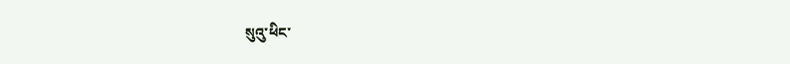སུའུ་ཕིང་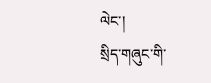ལེང་།
སྲིད་གཞུང་གི་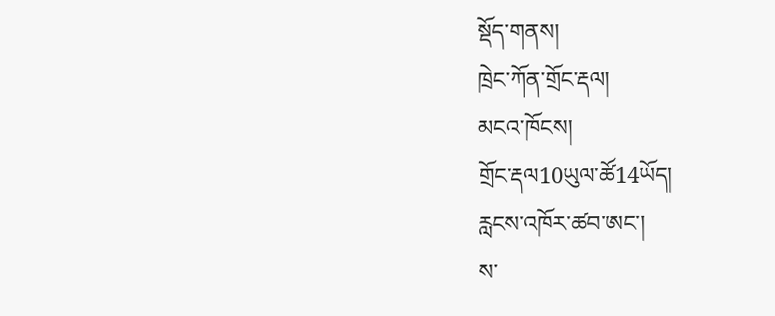སྡོད་གནས།
ཁྲེང་ཀོན་གྲོང་རྡལ།
མངའ་ཁོངས།
གྲོང་རྡལ10ཡུལ་ཚོ14ཡོད།
རླངས་འཁོར་ཚབ་ཨང་།
ས་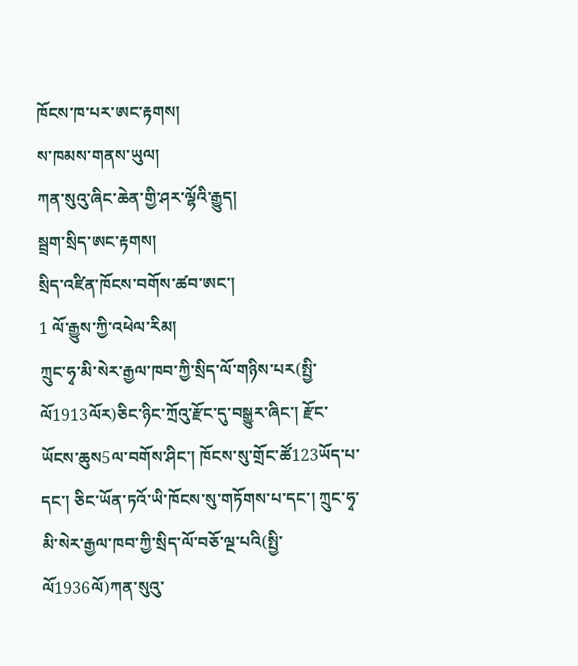ཁོངས་ཁ་པར་ཨང་རྟགས།
ས་ཁམས་གནས་ཡུལ།
ཀན་སུའུ་ཞིང་ཆེན་གྱི་ཤར་ལྷོའི་རྒྱུད།
སྦྲག་སྲིད་ཨང་རྟགས།
སྲིད་འཛིན་ཁོངས་བགོས་ཚབ་ཨང་།
1 ལོ་རྒྱུས་ཀྱི་འཕེལ་རིམ།
ཀྲུང་ཧྭ་མི་སེར་རྒྱལ་ཁབ་ཀྱི་སྲིད་ལོ་གཉིས་པར(སྤྱི་ལོ1913ལོར)ཅིང་ཉིང་ཀྲོའུ་རྫོང་དུ་བསྒྱུར་ཞིང་། རྫོང་ཡོངས་ཆུས5ལ་བགོས་ཤིང་། ཁོངས་སུ་གྲོང་ཚོ123ཡོད་པ་དང་། ཅིང་ཡོན་ཏའོ་ཡི་ཁོངས་སུ་གཏོགས་པ་དང་། ཀྲུང་ཧྭ་མི་སེར་རྒྱལ་ཁབ་ཀྱི་སྲིད་ལོ་བཅོ་ལྔ་པའི(སྤྱི་ལོ1936ལོ)ཀན་སུའུ་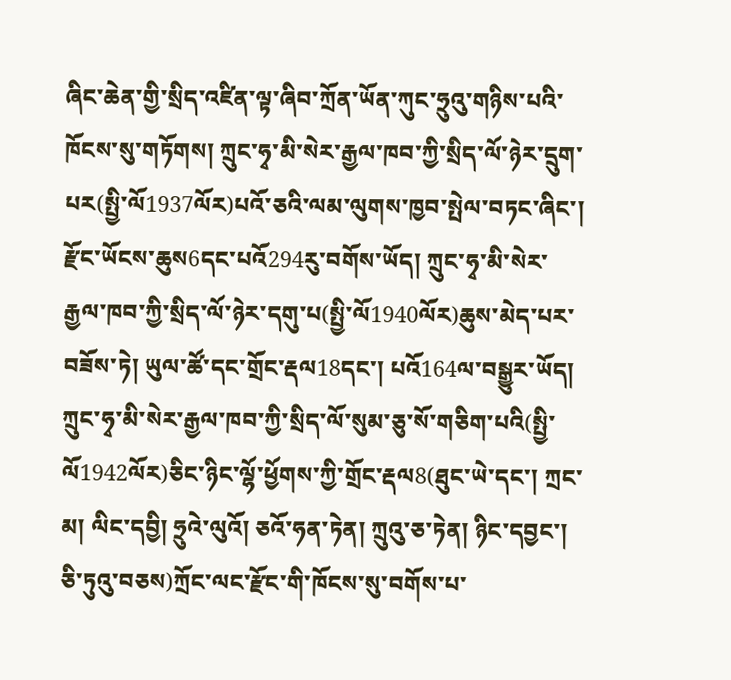ཞིང་ཆེན་གྱི་སྲིད་འཛིན་ལྟ་ཞིབ་ཀྲོན་ཡོན་ཀུང་ཧྲུའུ་གཉིས་པའི་ཁོངས་སུ་གཏོགས། ཀྲུང་ཧྭ་མི་སེར་རྒྱལ་ཁབ་ཀྱི་སྲིད་ལོ་ཉེར་དྲུག་པར(སྤྱི་ལོ1937ལོར)པའོ་ཅའི་ལམ་ལུགས་ཁྱབ་སྤེལ་བཏང་ཞིང་། རྫོང་ཡོངས་ཆུས6དང་པའོ294རུ་བགོས་ཡོད། ཀྲུང་ཧྭ་མི་སེར་རྒྱལ་ཁབ་ཀྱི་སྲིད་ལོ་ཉེར་དགུ་པ(སྤྱི་ལོ1940ལོར)ཆུས་མེད་པར་བཟོས་ཏེ། ཡུལ་ཚོ་དང་གྲོང་རྡལ18དང་། པའོ164ལ་བསྒྱུར་ཡོད།
ཀྲུང་ཧྭ་མི་སེར་རྒྱལ་ཁབ་ཀྱི་སྲིད་ལོ་སུམ་ཅུ་སོ་གཅིག་པའི(སྤྱི་ལོ1942ལོར)ཅིང་ཉིང་ལྷོ་ཕྱོགས་ཀྱི་གྲོང་རྡལ8(ཐུང་ཡེ་དང་། ཀྲང་མ། ལིང་དབྱི། ཧྲུའེ་ལུའོ། ཅའོ་ཧན་ཏེན། ཀྲུའུ་ཅ་ཏེན། ཉིང་དབྱང་། ཅི་ཏུའུ་བཅས)ཀྲོང་ལང་རྫོང་གི་ཁོངས་སུ་བགོས་པ་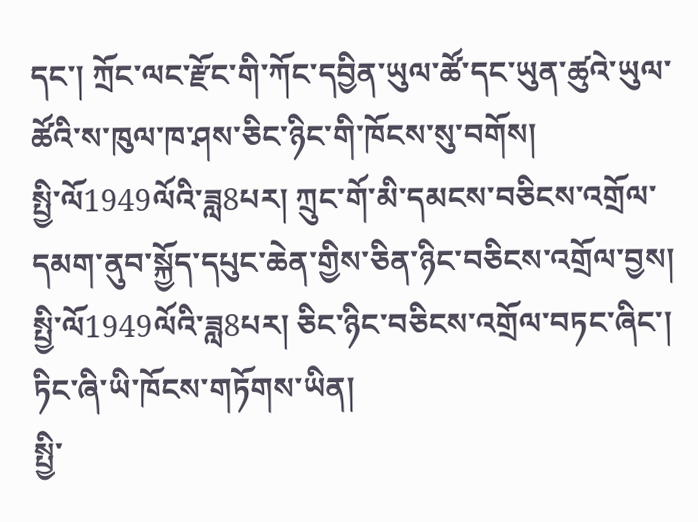དང་། ཀྲོང་ལང་རྫོང་གི་ཀོང་དབྱིན་ཡུལ་ཚོ་དང་ཡུན་ཚུའེ་ཡུལ་ཚོའི་ས་ཁུལ་ཁ་ཤས་ཅིང་ཉིང་གི་ཁོངས་སུ་བགོས།
སྤྱི་ལོ1949ལོའི་ཟླ8པར། ཀྲུང་གོ་མི་དམངས་བཅིངས་འགྲོལ་དམག་ནུབ་སྐྱོད་དཔུང་ཆེན་གྱིས་ཅིན་ཉིང་བཅིངས་འགྲོལ་བྱས།
སྤྱི་ལོ1949ལོའི་ཟླ8པར། ཅིང་ཉིང་བཅིངས་འགྲོལ་བཏང་ཞིང་། ཏིང་ཞི་ཡི་ཁོངས་གཏོགས་ཡིན།
སྤྱི་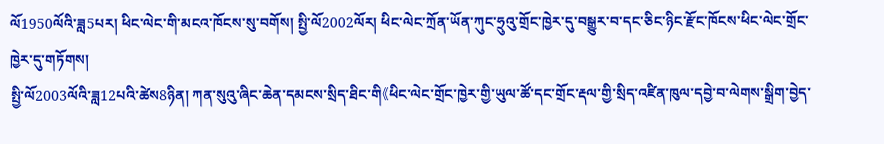ལོ1950ལོའི་ཟླ5པར། ཕིང་ལེང་གི་མངའ་ཁོངས་སུ་བགོས། སྤྱི་ལོ2002ལོར། ཕིང་ལེང་ཀྲོན་ཡོན་ཀུང་ཧྲུའུ་གྲོང་ཁྱེར་དུ་བསྒྱུར་བ་དང་ཅིང་ཉིང་རྫོང་ཁོངས་ཕིང་ལེང་གྲོང་ཁྱེར་དུ་གཏོགས།
སྤྱི་ལོ2003ལོའི་ཟླ12པའི་ཚེས8ཉིན། ཀན་སུའུ་ཞིང་ཆེན་དམངས་སྲིད་ཐིང་གི《ཕིང་ལེང་གྲོང་ཁྱེར་གྱི་ཡུལ་ཚོ་དང་གྲོང་རྡལ་གྱི་སྲིད་འཛིན་ཁུལ་དབྱེ་བ་ལེགས་སྒྲིག་བྱེད་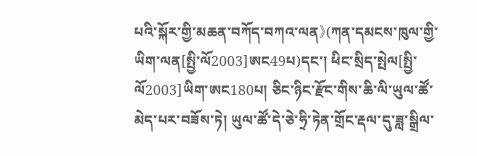པའི་སྐོར་གྱི་མཆན་བཀོད་བཀའ་ལན》(ཀན་དམངས་ཁུལ་གྱི་ཡིག་ལན[སྤྱི་ལོ2003]ཨང49པ)དང་། ཕིང་སྲིད་སྤེལ[སྤྱི་ལོ2003]ཡིག་ཨང180པ། ཅིང་ཉིང་རྫོང་གིས་ཆི་ལི་ཡུལ་ཚོ་མེད་པར་བཟོས་ཏེ། ཡུལ་ཚོ་དེ་ཅེ་ཧྲི་ཏེན་གྲོང་རྡལ་དུ་ཟླ་སྒྲིལ་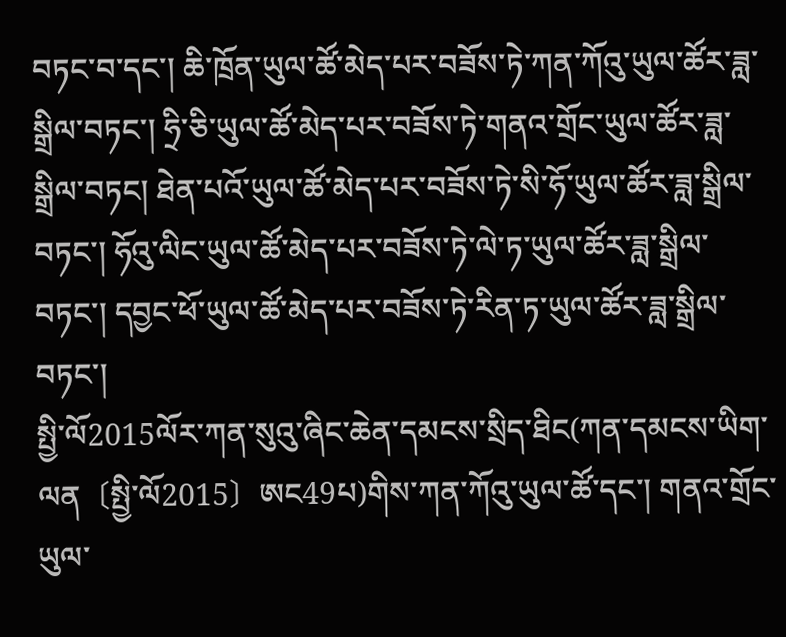བཏང་བ་དང་། ཆི་ཁྲོན་ཡུལ་ཚོ་མེད་པར་བཟོས་ཏེ་ཀན་ཀོའུ་ཡུལ་ཚོར་ཟླ་སྒྲིལ་བཏང་། ཧྲི་ཅི་ཡུལ་ཚོ་མེད་པར་བཟོས་ཏེ་གནའ་གྲོང་ཡུལ་ཚོར་ཟླ་སྒྲིལ་བཏང། ཐེན་པའོ་ཡུལ་ཚོ་མེད་པར་བཟོས་ཏེ་སི་ཧོ་ཡུལ་ཚོར་ཟླ་སྒྲིལ་བཏང་། ཧོའུ་ལིང་ཡུལ་ཚོ་མེད་པར་བཟོས་ཏེ་ལེ་ཏ་ཡུལ་ཚོར་ཟླ་སྒྲིལ་བཏང་། དབྱང་ཕོ་ཡུལ་ཚོ་མེད་པར་བཟོས་ཏེ་རིན་ཏ་ཡུལ་ཚོར་ཟླ་སྒྲིལ་བཏང་།
སྤྱི་ལོ2015ལོར་ཀན་སུའུ་ཞིང་ཆེན་དམངས་སྲིད་ཐིང(ཀན་དམངས་ཡིག་ལན〔སྤྱི་ལོ2015〕ཨང49པ)གིས་ཀན་ཀོའུ་ཡུལ་ཚོ་དང་། གནའ་གྲོང་ཡུལ་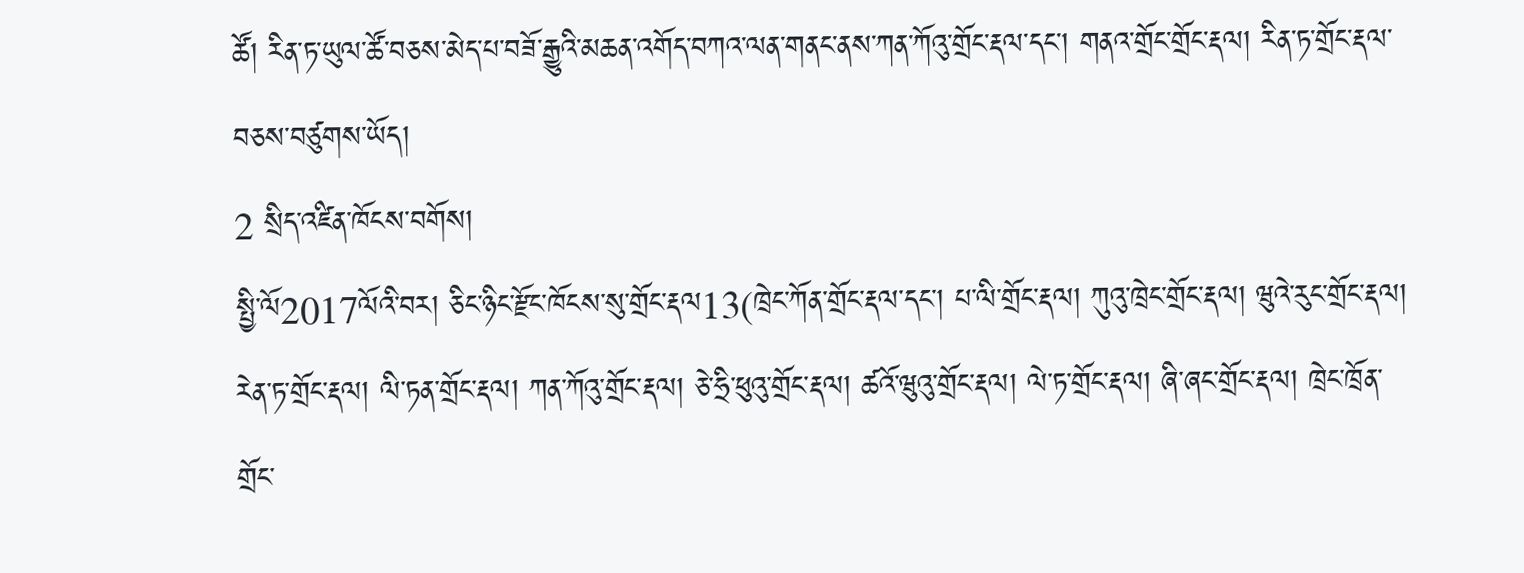ཚོ། རིན་ཏ་ཡུལ་ཚོ་བཅས་མེད་པ་བཟོ་རྒྱུའི་མཆན་འགོད་བཀའ་ལན་གནང་ནས་ཀན་ཀོའུ་གྲོང་རྡལ་དང་། གནའ་གྲོང་གྲོང་རྡལ། རིན་ཏ་གྲོང་རྡལ་བཅས་བཙུགས་ཡོད།
2 སྲིད་འཛིན་ཁོངས་བགོས།
སྤྱི་ལོ2017ལོའི་བར། ཅིང་ཉིང་རྫོང་ཁོངས་སུ་གྲོང་རྡལ13(ཁྲེང་ཀོན་གྲོང་རྡལ་དང་། པ་ལི་གྲོང་རྡལ། ཀུའུ་ཁྲེང་གྲོང་རྡལ། ཝུའེ་རུང་གྲོང་རྡལ། རེན་ཏ་གྲོང་རྡལ། ལི་ཏན་གྲོང་རྡལ། ཀན་ཀོའུ་གྲོང་རྡལ། ཅེ་ཧྲི་ཕུའུ་གྲོང་རྡལ། ཚའོ་ཝུའུ་གྲོང་རྡལ། ལེ་ཏ་གྲོང་རྡལ། ཞི་ཞང་གྲོང་རྡལ། ཁྲེང་ཁྲོན་གྲོང་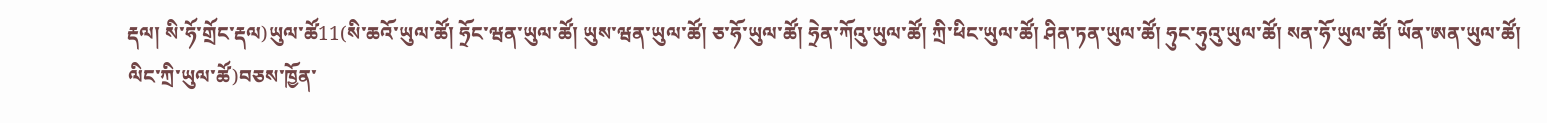རྡལ། སི་ཧོ་གྲོང་རྡལ)ཡུལ་ཚོ11(སི་ཆའོ་ཡུལ་ཚོ། ཧྲོང་ཝན་ཡུལ་ཚོ། ཡུས་ཝན་ཡུལ་ཚོ། ཅ་ཧོ་ཡུལ་ཚོ། ཧྲེན་ཀོའུ་ཡུལ་ཚོ། ཀྲི་ཕིང་ཡུལ་ཚོ། ཤིན་ཏན་ཡུལ་ཚོ། ཧུང་ཧུའུ་ཡུལ་ཚོ། སན་ཧོ་ཡུལ་ཚོ། ཡོན་ཨན་ཡུལ་ཚོ། ལིང་ཀྲི་ཡུལ་ཚོ)བཅས་ཁྱོན་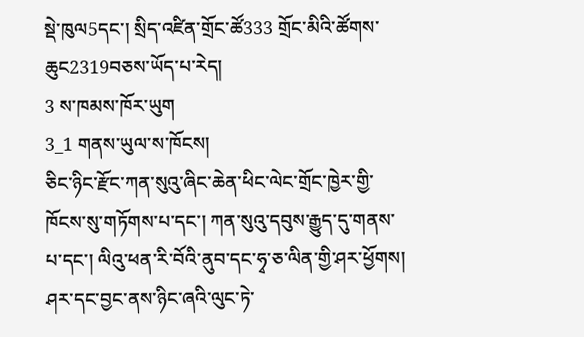སྡེ་ཁུལ5དང་། སྲིད་འཛིན་གྲོང་ཚོ333 གྲོང་མིའི་ཚོགས་ཆུང2319བཅས་ཡོད་པ་རེད།
3 ས་ཁམས་ཁོར་ཡུག
3_1 གནས་ཡུལ་ས་ཁོངས།
ཅིང་ཉིང་རྫོང་ཀན་སུའུ་ཞིང་ཆེན་ཕིང་ལེང་གྲོང་ཁྱེར་གྱི་ཁོངས་སུ་གཏོགས་པ་དང་། ཀན་སུའུ་དབུས་རྒྱུད་དུ་གནས་པ་དང་། ལིའུ་ཕན་རི་བོའི་ནུབ་དང་ཧྭ་ཅ་ལིན་གྱི་ཤར་ཕྱོགས། ཤར་དང་བྱང་ནས་ཉིང་ཞའི་ལུང་ཏེ་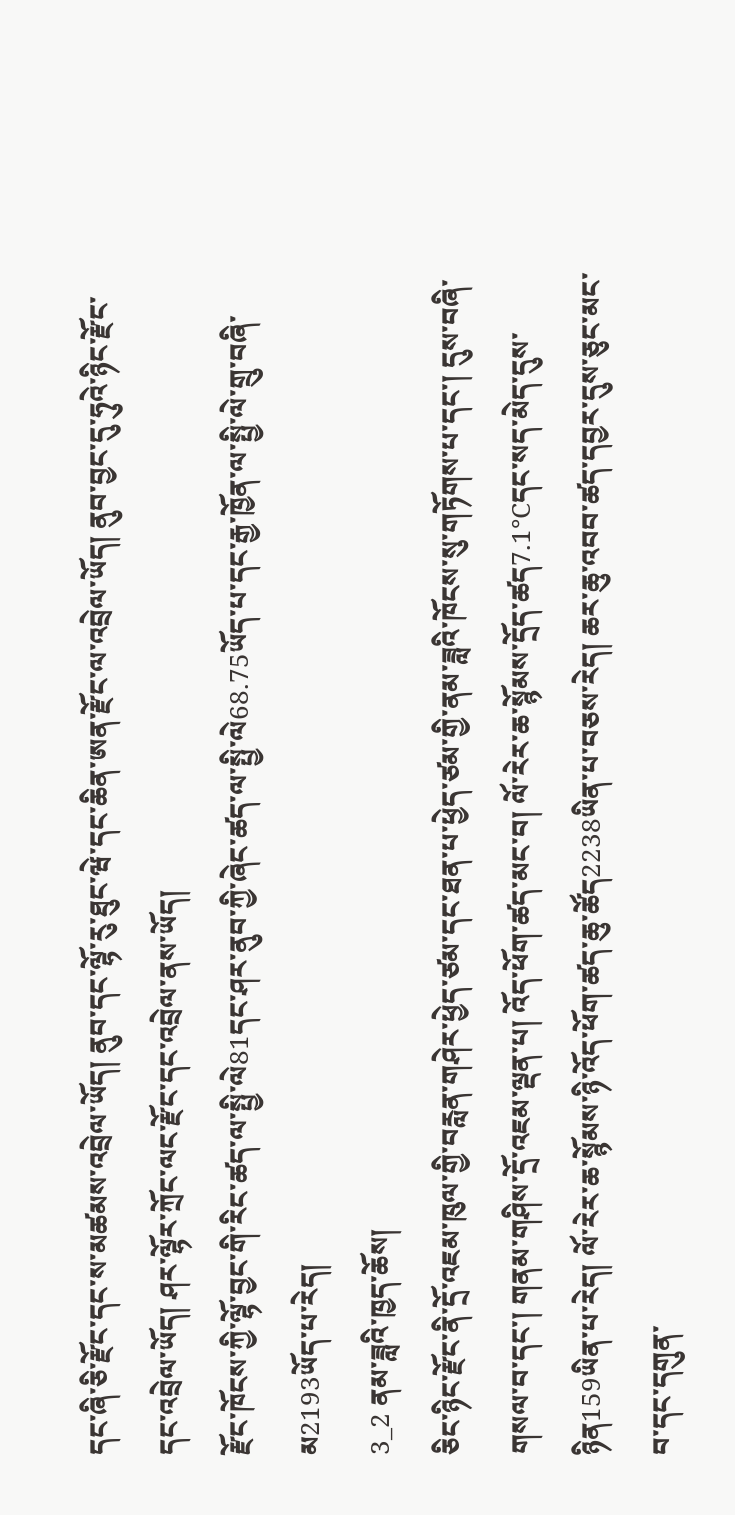དང་ཞི་ཅི་རྫོང་དང་ས་མཚམས་འབྲེལ་ཡོད། ནུབ་དང་ལྷོ་རུ་ཐུང་ཝེ་དང་ཆིན་ཨན་རྫོང་ལ་འབྲེལ་ཡོད། ནུབ་བྱང་དུ་ཧུའེ་ཉིང་རྫོང་དང་འབྲེལ་ཡོད། ཤར་ལྷོར་ཀྲོང་ལང་རྫོང་དང་འབྲེལ་ནས་ཡོད།
རྫོང་ཁོངས་ཀྱི་ལྷོ་བྱང་གི་རིང་ཚད་ལ་སྤྱི་ལེ81དང་ཤར་ནུབ་ཀྱི་ཞེང་ཚད་ལ་སྤྱི་ལེ68.75ཡོད་པ་དང་རྒྱ་ཁྱོན་ལ་སྤྱི་ལེ་གྲུ་བཞི་མ2193ཡོད་པ་རེད།
3_2 ནམ་ཟླའི་ཁྱད་ཆོས།
ཅིང་ཉིང་རྫོང་ནི་དྲོ་འཇམ་ཁུལ་གྱི་བརླན་གཤེར་ཕྱེད་ཙམ་དང་ཐན་པ་ཕྱེད་ཙམ་གྱི་ནམ་ཟླའི་ཁོངས་སུ་གཏོགས་པ་དང་། དུས་བཞི་གསལ་བ་དང་། གནམ་གཤིས་དྲོ་འཇམ་ལྡན་པ། འོད་ཕོག་ཚད་མང་བ། ལོ་རེར་ཆ་སྙོམས་དྲོད་ཚད7.1℃དང་སད་མེད་དུས་ཉིན159ཡིན་པ་རེད། ལོ་རེར་ཆ་སྙོམས་ཉི་འོད་ཕོག་ཚད་ཆུ་ཚོད2238ཡིན་པ་བཅས་རེད། ཆར་ཆུ་འབབ་ཚད་དབྱར་དུས་ཅུང་མང་བ་དང་དགུན་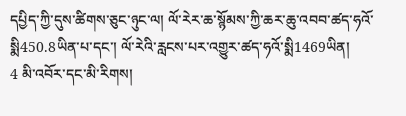དཔྱིད་ཀྱི་དུས་ཚིགས་ཅུང་ཉུང་ལ། ལོ་རེར་ཆ་སྙོམས་ཀྱི་ཆར་ཆུ་འབབ་ཚད་ཧའོ་སྨི450.8ཡིན་པ་དང་། ལོ་རེའི་རླངས་པར་འགྱུར་ཚད་ཧའོ་སྨི1469ཡིན།
4 མི་འབོར་དང་མི་རིགས།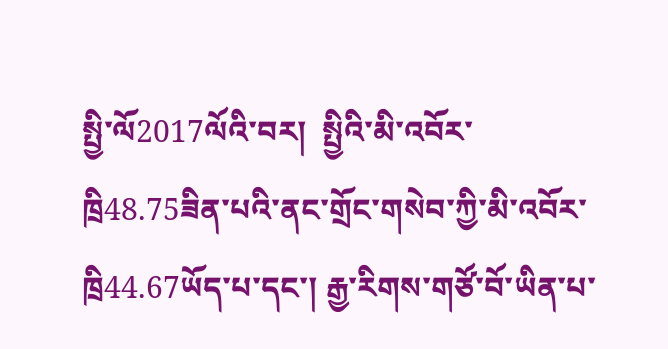སྤྱི་ལོ2017ལོའི་བར།  སྤྱིའི་མི་འབོར་ཁྲི48.75ཟིན་པའི་ནང་གྲོང་གསེབ་ཀྱི་མི་འབོར་ཁྲི44.67ཡོད་པ་དང་། རྒྱ་རིགས་གཙོ་བོ་ཡིན་པ་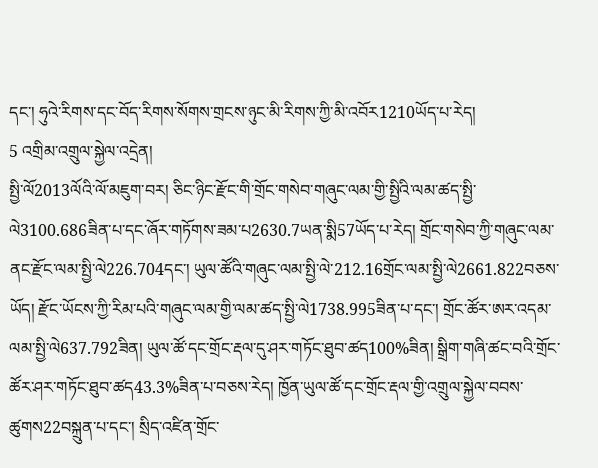དང་། ཧུའེ་རིགས་དང་བོད་རིགས་སོགས་གྲངས་ཉུང་མི་རིགས་ཀྱི་མི་འབོར1210ཡོད་པ་རེད།
5 འགྲིམ་འགྲུལ་སྐྱེལ་འདྲེན།
སྤྱི་ལོ2013ལོའི་ལོ་མཇུག་བར། ཅིང་ཉིང་རྫོང་གི་གྲོང་གསེབ་གཞུང་ལམ་གྱི་སྤྱིའི་ལམ་ཚད་སྤྱི་ལེ3100.686ཟིན་པ་དང་ཞོར་གཏོགས་ཟམ་པ2630.7ཡན་སྨི57ཡོད་པ་རེད། གྲོང་གསེབ་ཀྱི་གཞུང་ལམ་ནང་རྫོང་ལམ་སྤྱི་ལེ226.704དང་། ཡུལ་ཚོའི་གཞུང་ལམ་སྤྱི་ལེ་212.16གྲོང་ལམ་སྤྱི་ལེ2661.822བཅས་ཡོད། རྫོང་ཡོངས་ཀྱི་རིམ་པའི་གཞུང་ལམ་གྱི་ལམ་ཚད་སྤྱི་ལེ1738.995ཟིན་པ་དང་། གྲོང་ཚོར་ཨར་འདམ་ལམ་སྤྱི་ལེ637.792ཟིན། ཡུལ་ཚོ་དང་གྲོང་རྡལ་དུ་ཤར་གཏོང་ཐུབ་ཚད100%ཟིན། སྒྲིག་གཞི་ཚང་བའི་གྲོང་ཚོར་ཤར་གཏོང་ཐུབ་ཚད43.3%ཟིན་པ་བཅས་རེད། ཁྱོན་ཡུལ་ཚོ་དང་གྲོང་རྡལ་གྱི་འགྲུལ་སྐྱེལ་བབས་ཚུགས22བསྐྲུན་པ་དང་། སྲིད་འཛིན་གྲོང་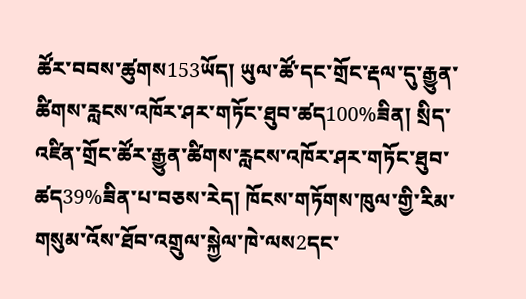ཚོར་བབས་ཚུགས153ཡོད། ཡུལ་ཚོ་དང་གྲོང་རྡལ་དུ་རྒྱུན་ཚིགས་རླངས་འཁོར་ཤར་གཏོང་ཐུབ་ཚད100%ཟིན། སྲིད་འཛིན་གྲོང་ཚོར་རྒྱུན་ཚིགས་རླངས་འཁོར་ཤར་གཏོང་ཐུབ་ཚད39%ཟིན་པ་བཅས་རེད། ཁོངས་གཏོགས་ཁུལ་གྱི་རིམ་གསུམ་འོས་ཐོབ་འགྲུལ་སྐྱེལ་ཁེ་ལས2དང་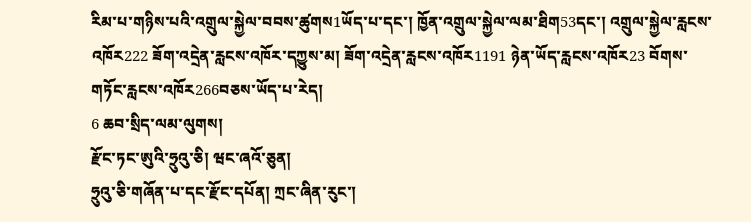རིམ་པ་གཉིས་པའི་འགྲུལ་སྐྱེལ་བབས་ཚུགས1ཡོད་པ་དང་། ཁྱོན་འགྲུལ་སྐྱེལ་ལམ་ཐིག53དང་། འགྲུལ་སྐྱེལ་རླངས་འཁོར222 ཟོག་འདྲེན་རླངས་འཁོར་དཀྱུས་མ། ཟོག་འདྲེན་རླངས་འཁོར1191 ཉེན་ཡོད་རླངས་འཁོར23 བོགས་གཏོང་རླངས་འཁོར266བཅས་ཡོད་པ་རེད།
6 ཆབ་སྲིད་ལམ་ལུགས།
རྫོང་ཏང་ཨུའི་ཧྲུའུ་ཅི། ཝང་ཞའོ་ཅུན།
ཧྲུའུ་ཅི་གཞོན་པ་དང་རྫོང་དཔོན། ཀྲང་ཞིན་རུང་།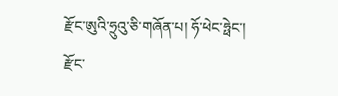རྫོང་ཨུའི་ཧྲུའུ་ཅི་གཞོན་པ། ཧོ་ཕེང་ཧྥེང་།
རྫོང་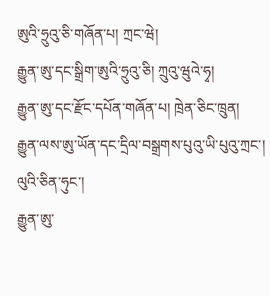ཨུའི་ཧྲུའུ་ཅི་གཞོན་པ། ཀྲང་ཝེ།
རྒྱུན་ཨུ་དང་སྒྲིག་ཨུའི་ཧྲུའུ་ཅི། ཀྲུའུ་ཝུའེ་ཧྭ།
རྒྱུན་ཨུ་དང་རྫོང་དཔོན་གཞོན་པ། ཁྲེན་ཅིང་ཁྲུན།
རྒྱུན་ལས་ཨུ་ཡོན་དང་དྲིལ་བསྒྲགས་པུའུ་ཡི་པུའུ་ཀྲང་། ལུའི་ཅིན་ཧུང་།
རྒྱུན་ཨུ་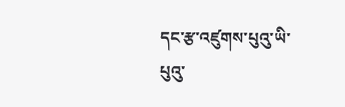དང་རྩ་འཛུགས་པུའུ་ཡི་པུའུ་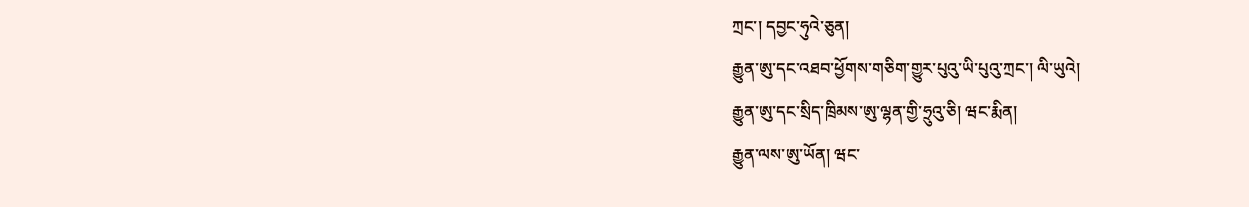ཀྲང་། དབྱང་ཧུའེ་ཅུན།
རྒྱུན་ཨུ་དང་འཐབ་ཕྱོགས་གཅིག་གྱུར་པུའུ་ཡི་པུའུ་ཀྲང་། ལི་ཡུའེ།
རྒྱུན་ཨུ་དང་སྲིད་ཁྲིམས་ཨུ་ལྷན་གྱི་ཧྲུའུ་ཅི། ཝང་རྨིན།
རྒྱུན་ལས་ཨུ་ཡོན། ཝང་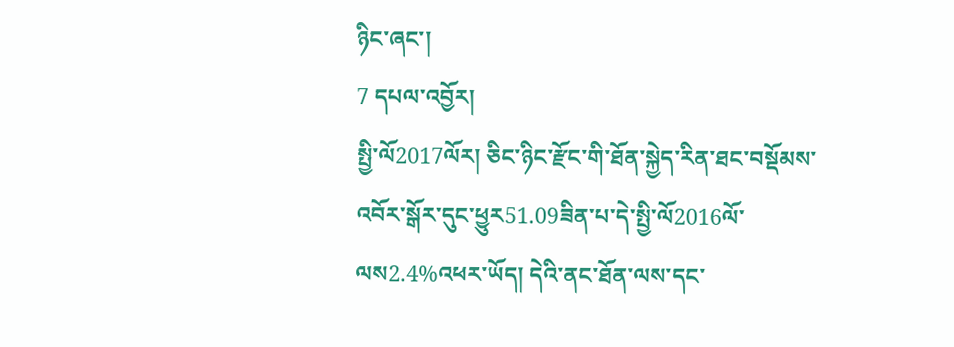ཉིང་ཞང་།
7 དཔལ་འབྱོར།
སྤྱི་ལོ2017ལོར། ཅིང་ཉིང་རྫོང་གི་ཐོན་སྐྱེད་རིན་ཐང་བསྡོམས་འབོར་སྒོར་དུང་ཕྱུར51.09ཟིན་པ་དེ་སྤྱི་ལོ2016ལོ་ལས2.4%འཕར་ཡོད། དེའི་ནང་ཐོན་ལས་དང་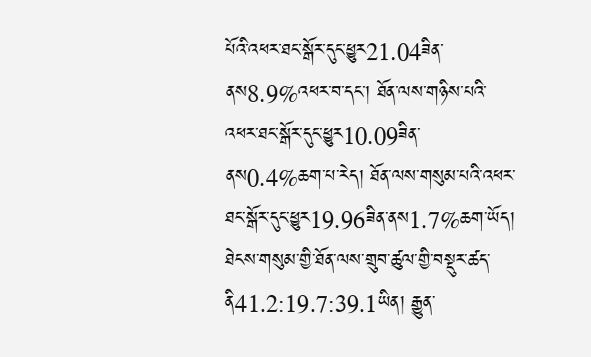པོའི་འཕར་ཐང་སྒོར་དུང་ཕྱུར21.04ཟིན་ནས8.9%འཕར་བ་དང་། ཐོན་ལས་གཉིས་པའི་འཕར་ཐང་སྒོར་དུང་ཕྱུར10.09ཟིན་ནས0.4%ཆག་པ་རེད། ཐོན་ལས་གསུམ་པའི་འཕར་ཐང་སྒོར་དུང་ཕྱུར19.96ཟིན་ནས1.7%ཆག་ཡོད། ཐེངས་གསུམ་གྱི་ཐོན་ལས་གྲུབ་ཚུལ་གྱི་བསྡུར་ཚད་ནི41.2:19.7:39.1ཡིན། རྒྱུན་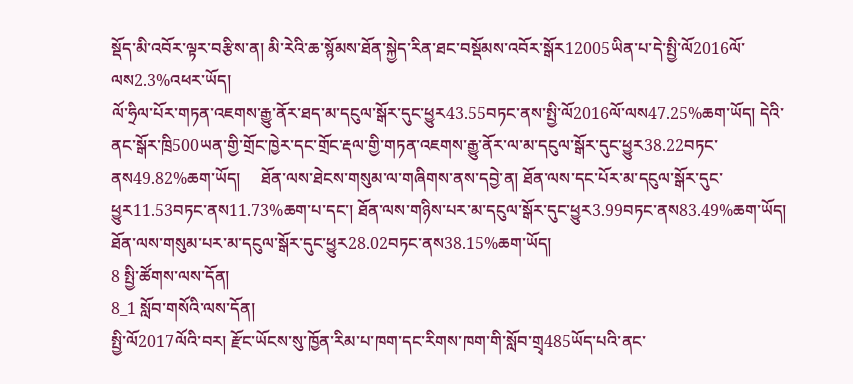སྡོད་མི་འབོར་ལྟར་བརྩིས་ན། མི་རེའི་ཆ་སྙོམས་ཐོན་སྐྱེད་རིན་ཐང་བསྡོམས་འབོར་སྒོར12005ཡིན་པ་དེ་སྤྱི་ལོ2016ལོ་ལས2.3%འཕར་ཡོད།
ལོ་ཧྲིལ་པོར་གཏན་འཇགས་རྒྱུ་ནོར་ཐད་མ་དངུལ་སྒོར་དུང་ཕྱུར43.55བཏང་ནས་སྤྱི་ལོ2016ལོ་ལས47.25%ཆག་ཡོད། དེའི་ནང་སྒོར་ཁྲི500ཡན་གྱི་གྲོང་ཁྱེར་དང་གྲོང་རྡལ་གྱི་གཏན་འཇགས་རྒྱུ་ནོར་ལ་མ་དངུལ་སྒོར་དུང་ཕྱུར38.22བཏང་ནས49.82%ཆག་ཡོད།     ཐོན་ལས་ཐེངས་གསུམ་ལ་གཞིགས་ནས་དབྱེ་ན། ཐོན་ལས་དང་པོར་མ་དངུལ་སྒོར་དུང་ཕྱུར11.53བཏང་ནས11.73%ཆག་པ་དང་། ཐོན་ལས་གཉིས་པར་མ་དངུལ་སྒོར་དུང་ཕྱུར3.99བཏང་ནས83.49%ཆག་ཡོད། ཐོན་ལས་གསུམ་པར་མ་དངུལ་སྒོར་དུང་ཕྱུར28.02བཏང་ནས38.15%ཆག་ཡོད།
8 སྤྱི་ཚོགས་ལས་དོན།
8_1 སློབ་གསོའི་ལས་དོན།
སྤྱི་ལོ2017ལོའི་བར། རྫོང་ཡོངས་སུ་ཁྱོན་རིམ་པ་ཁག་དང་རིགས་ཁག་གི་སློབ་གྲྭ485ཡོད་པའི་ནང་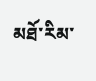མཐོ་རིམ་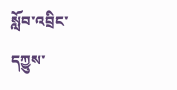སློབ་འབྲིང་དཀྱུས་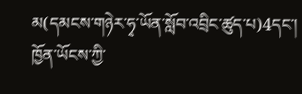མ(དམངས་གཉེར་ཧྭ་ཡོན་སློབ་འབྲིང་ཚུད་པ)4དང་། ཁྱོན་ཡོངས་ཀྱི་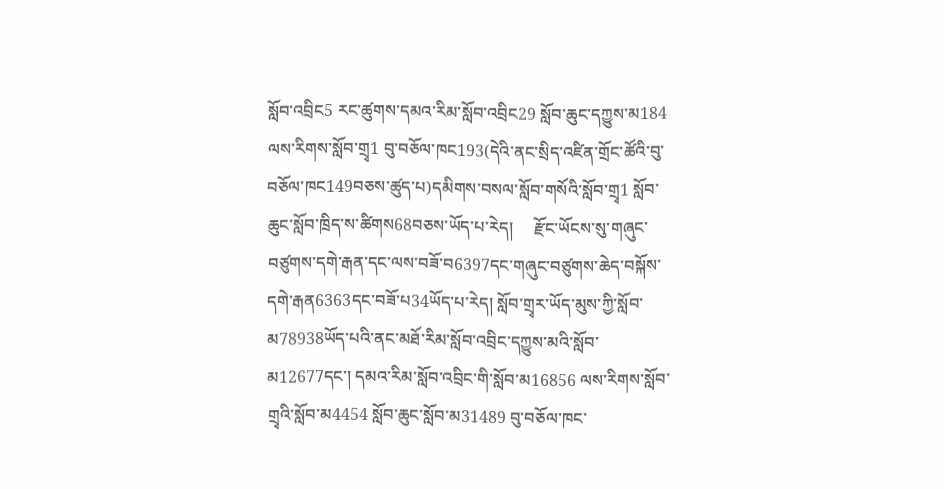སློབ་འབྲིང5 རང་ཚུགས་དམའ་རིམ་སློབ་འབྲིང29 སློབ་ཆུང་དཀྱུས་མ184 ལས་རིགས་སློབ་གྲྭ1 བུ་བཅོལ་ཁང193(དེའི་ནང་སྲིད་འཛིན་གྲོང་ཚོའི་བུ་བཅོལ་ཁང149བཅས་ཚུད་པ)དམིགས་བསལ་སློབ་གསོའི་སློབ་གྲྭ1 སློབ་ཆུང་སློབ་ཁྲིད་ས་ཚིགས68བཅས་ཡོད་པ་རེད།     རྫོང་ཡོངས་སུ་གཞུང་བཙུགས་དགེ་རྒན་དང་ལས་བཟོ་བ6397དང་གཞུང་བཙུགས་ཆེད་བསྐོས་དགེ་རྒན6363དང་བཟོ་པ34ཡོད་པ་རེད། སློབ་གྲྭར་ཡོད་མུས་ཀྱི་སློབ་མ78938ཡོད་པའི་ནང་མཐོ་རིམ་སློབ་འབྲིང་དཀྱུས་མའི་སློབ་མ12677དང་། དམའ་རིམ་སློབ་འབྲིང་གི་སློབ་མ16856 ལས་རིགས་སློབ་གྲྭའི་སློབ་མ4454 སློབ་ཆུང་སློབ་མ31489 བུ་བཅོལ་ཁང་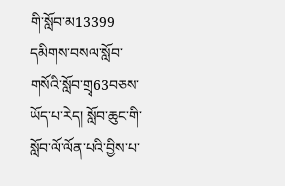གི་སློབ་མ13399 དམིགས་བསལ་སློབ་གསོའི་སློབ་གྲྭ63བཅས་ཡོད་པ་རེད། སློབ་ཆུང་གི་སློབ་ལོ་ལོན་པའི་བྱིས་པ་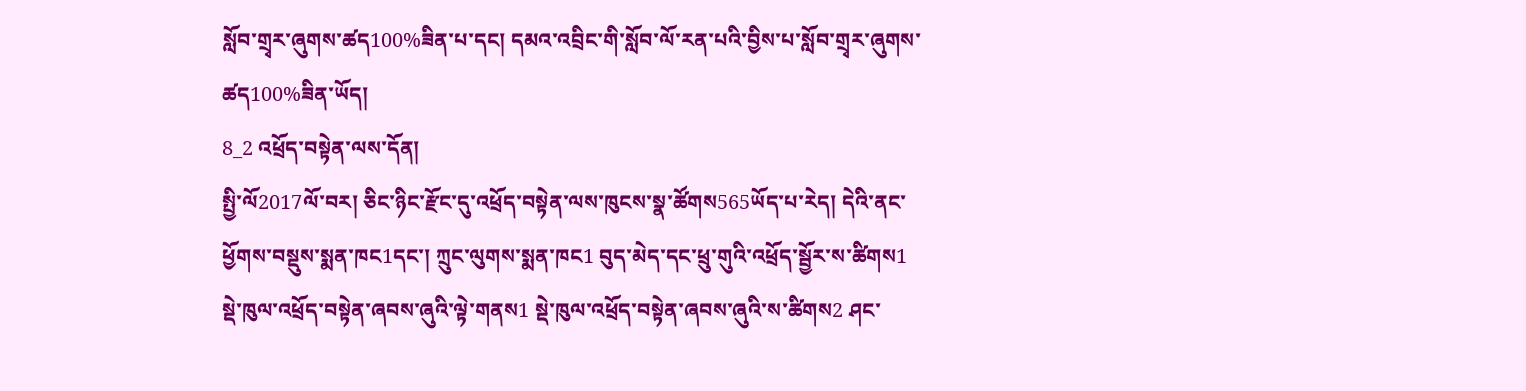སློབ་གྲྭར་ཞུགས་ཚད100%ཟིན་པ་དང། དམའ་འབྲིང་གི་སློབ་ལོ་རན་པའི་བྱིས་པ་སློབ་གྲྭར་ཞུགས་ཚད100%ཟིན་ཡོད།
8_2 འཕྲོད་བསྟེན་ལས་དོན།
སྤྱི་ལོ2017ལོ་བར། ཅིང་ཉིང་རྫོང་དུ་འཕྲོད་བསྟེན་ལས་ཁུངས་སྣ་ཚོགས565ཡོད་པ་རེད། དེའི་ནང་ཕྱོགས་བསྡུས་སྨན་ཁང1དང་། ཀྲུང་ལུགས་སྨན་ཁང1 བུད་མེད་དང་ཕྲུ་གུའི་འཕྲོད་སྦྱོར་ས་ཚིགས1 སྡེ་ཁུལ་འཕྲོད་བསྟེན་ཞབས་ཞུའི་ལྟེ་གནས1 སྡེ་ཁུལ་འཕྲོད་བསྟེན་ཞབས་ཞུའི་ས་ཚིགས2 ཤང་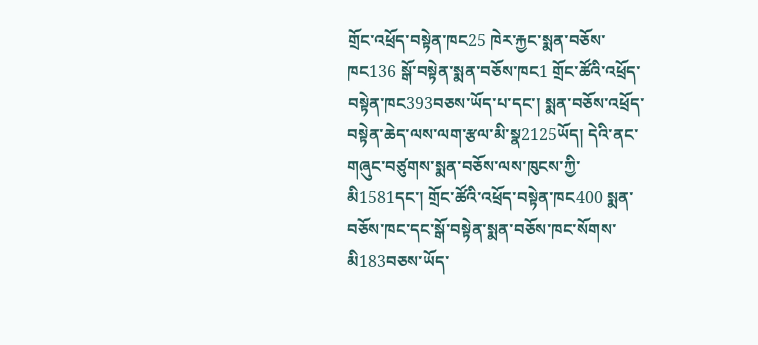གྲོང་འཕྲོད་བསྟེན་ཁང25 ཁེར་རྐྱང་སྨན་བཅོས་ཁང136 སྒོ་བསྟེན་སྨན་བཅོས་ཁང1 གྲོང་ཚོའི་འཕྲོད་བསྟེན་ཁང393བཅས་ཡོད་པ་དང་། སྨན་བཅོས་འཕྲོད་བསྟེན་ཆེད་ལས་ལག་རྩལ་མི་སྣ2125ཡོད། དེའི་ནང་གཞུང་བཙུགས་སྨན་བཅོས་ལས་ཁུངས་ཀྱི་མི1581དང་། གྲོང་ཚོའི་འཕྲོད་བསྟེན་ཁང400 སྨན་བཅོས་ཁང་དང་སྒོ་བསྟེན་སྨན་བཅོས་ཁང་སོགས་མི183བཅས་ཡོད་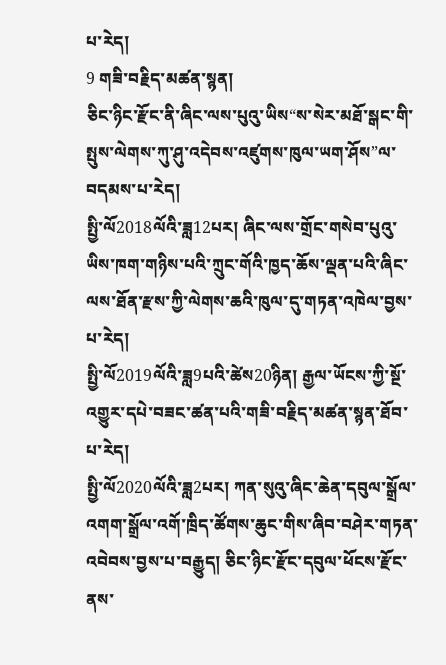པ་རེད།
9 གཟི་བརྗིད་མཚན་སྙན།
ཅིང་ཉིང་རྫོང་ནི་ཞིང་ལས་པུའུ་ཡིས“ས་སེར་མཐོ་སྒང་གི་སྤུས་ལེགས་ཀུ་ཤུ་འདེབས་འཛུགས་ཁུལ་ཡག་ཤོས”ལ་བདམས་པ་རེད།
སྤྱི་ལོ2018ལོའི་ཟླ12པར། ཞིང་ལས་གྲོང་གསེབ་པུའུ་ཡིས་ཁག་གཉིས་པའི་ཀྲུང་གོའི་ཁྱད་ཆོས་ལྡན་པའི་ཞིང་ལས་ཐོན་རྫས་ཀྱི་ལེགས་ཆའི་ཁུལ་དུ་གཏན་འཁེལ་བྱས་པ་རེད།
སྤྱི་ལོ2019ལོའི་ཟླ9པའི་ཚེས20ཉིན། རྒྱལ་ཡོངས་ཀྱི་སྔོ་འགྱུར་དཔེ་བཟང་ཚན་པའི་གཟི་བརྗིད་མཚན་སྙན་ཐོབ་པ་རེད།
སྤྱི་ལོ2020ལོའི་ཟླ2པར། ཀན་སུའུ་ཞིང་ཆེན་དབུལ་སྒྲོལ་འགག་སྒྲོལ་འགོ་ཁྲིད་ཚོགས་ཆུང་གིས་ཞིབ་བཤེར་གཏན་འབེབས་བྱས་པ་བརྒྱུད། ཅིང་ཉིང་རྫོང་དབུལ་ཕོངས་རྫོང་ནས་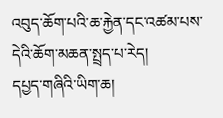འབུད་ཆོག་པའི་ཆ་རྐྱེན་དང་འཚམ་པས་དེའི་ཆོག་མཆན་སྤྲད་པ་རེད།
དཔྱད་གཞིའི་ཡིག་ཆ།